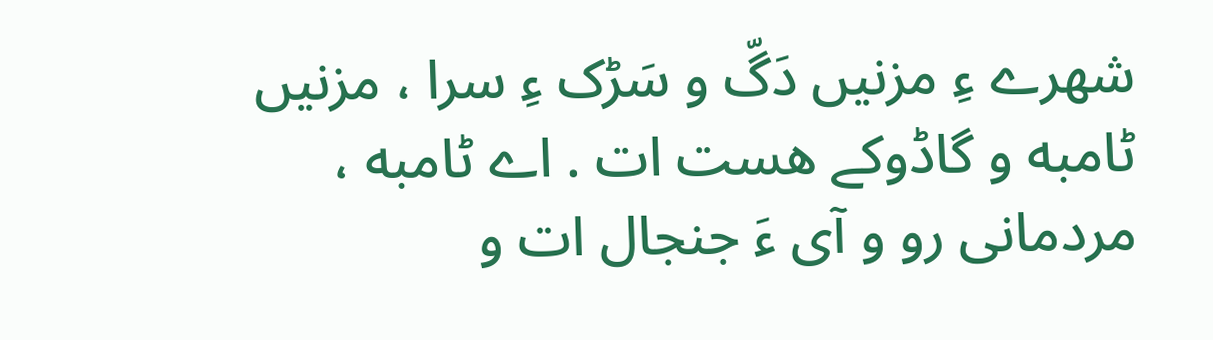شهرے ءِ مزنیں دَگّ و سَڑک ءِ سرا ، مزنیں ٹامبه و گاڈوکے هست ات . اے ٹامبه ، مردمانی رو و آی ءَ جنجال ات و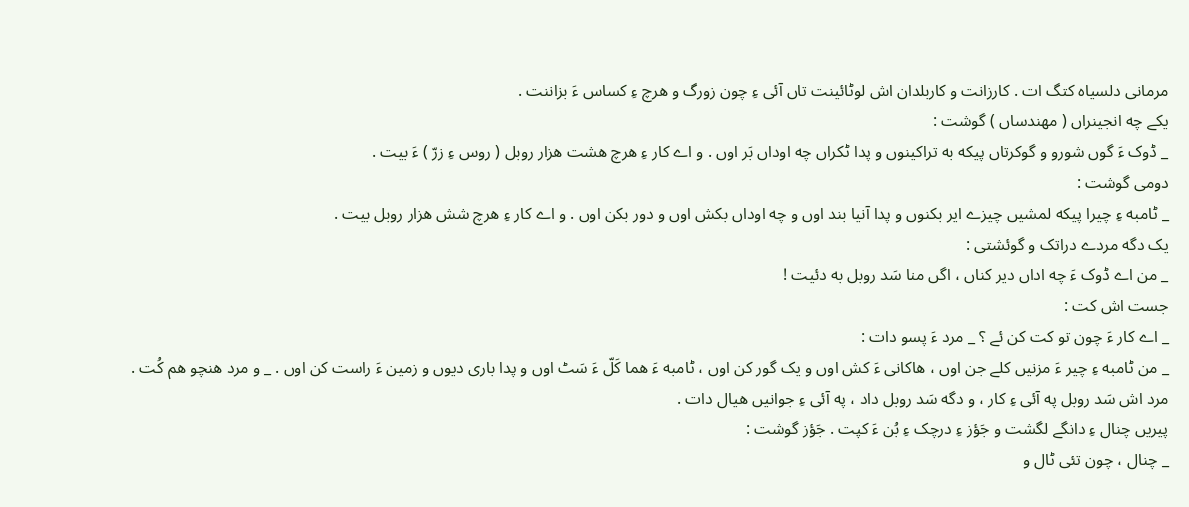مرمانی دلسیاه کتگ ات . کارزانت و کاربلدان اش لوٹائینت تاں آئی ءِ چون زورگ و هرچ ءِ کساس ءَ بزاننت .
یکے چه انجینراں ( مهندساں ) گوشت :
_ ڈوک ءَ گوں شورو و گوکرتاں پیکه به تراکینوں و پدا ٹکراں چه اوداں بَر اوں . و اے کار ءِ هرچ هشت هزار روبل ( روس ءِ زرّ ) ءَ بیت .
دومی گوشت :
_ ٹامبه ءِ چیرا پیکه لمشیں چیزے ایر بکنوں و پدا آنیا بند اوں و چه اوداں بکش اوں و دور بکن اوں . و اے کار ءِ هرچ شش هزار روبل بیت .
یک دگه مردے دراتک و گوئشتی :
_ من اے ڈوک ءَ چه اداں دیر کناں ، اگں منا سَد روبل به دئیت !
جست اش کت :
_ اے کار ءَ چون تو کت کن ئے ؟ _ مرد ءَ پسو دات :
_ من ٹامبه ءِ چیر ءَ مزنیں کلے جن اوں ، هاکانی ءَ کش اوں و یک گور کن اوں ، ٹامبه ءَ هما کَلّ ءَ سَٹ اوں و پدا باری دیوں و زمین ءَ راست کن اوں . _ و مرد هنچو هم کُت .
مرد اش سَد روبل په آئی ءِ کار ، و دگه سَد روبل داد ، په آئی ءِ جوانیں هیال دات .
پیریں چنال ءِ دانگے لگشت و جَؤز ءِ درچک ءِ بُن ءَ کپت . جَؤز گوشت :
_ چنال ، چون تئی ٹال و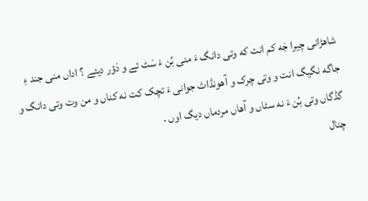شاهڑانی چیرا جَه کم انت که وتی دانگ ءَ منی بُن ءَ سَٹ ئے و دَؤر دیئے ؟ اداں منی جند ءِ جاگه نگیگ انت و وتی چرک و آهونڈاث جوانی ءَ تچک کت نه کناں و من وت وتی دانگ و گڈگاں وتی بُن ءَ نه سٹاں و آهاں مردماں دیگ اوں .
چنال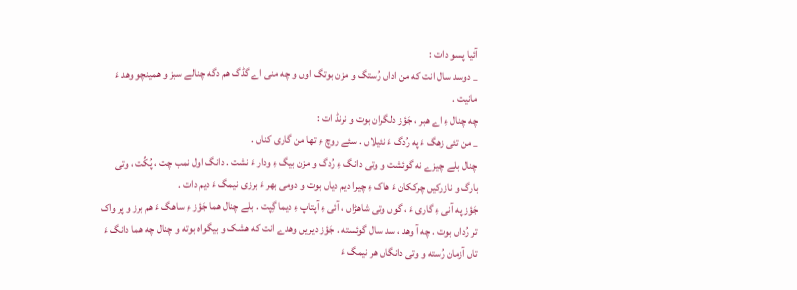آئیا پسو دات :
_ دوسد سال انت که من اداں رُستگ و مزن بوتگ اوں و چه منی اے گڈگ هم دگه چنالے سبز و همینچو وهد ءَ مانیت .
چه چنال ءِ اے هبر ، جَؤز دلگران بوت و نرنڈ ات :
_ من تئی زهگ ءَ په رُدگ ءَ نئیلاں . سئے روچ ءِ تها من گاری کناں .
چنال بلے چیزے نه گوئشت و وتی دانگ ءِ رُدگ و مزن بیگ ءِ ودار ءَ نشت . دانگ اول نمب چت ، پُکِّت ، وتی بارگ و نازرکیں چرککان ءَ هاک ءِ چیرا دیم دیاں بوت و دومی بهر ءَ برزی نیمگ ءَ دیم دات .
جَؤز په آنی ءِ گاری ءَ ، گوں وتی شاهڑاں ، آئی ءِ آپتاپ ءِ دیما گِپت . بلے چنال هما جَؤز ءِ ساهگ ءَ هم برز و پر واک تر رُداں بوت . چه آ وهد ، سد سال گوئسته . جَؤز دیریں وهدے انت که هشک و بیگواه بوته و چنال چه هما دانگ ءَ تاں آزمان رُسته و وتی دانگاں هر نیمگ ءَ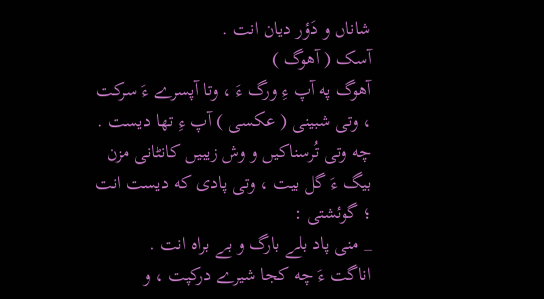شاناں و دَؤر دیان انت .
آسک ( آهوگ )
آهوگ په آپ ءِ ورگ ءَ ، وتا آپسرے ءَ سرکت ، وتی شبینی ( عکسی ) آپ ءِ تها دیست . چه وتی تُرسناکیں و وش زیبیں کانٹانی مزن بیگ ءَ گل بیت ، وتی پادی که دیست انت ؛ گوئشتی :
_ منی پاد بلے بارگ و بے براه انت .
اناگت ءَ چه کجا شیرے درکپت ، و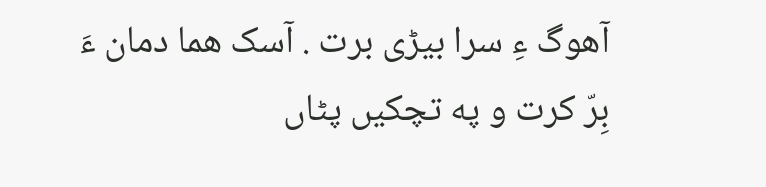آهوگ ءِ سرا بیڑی برت . آسک هما دمان ءَ بِرّ کرت و په تچکیں پٹاں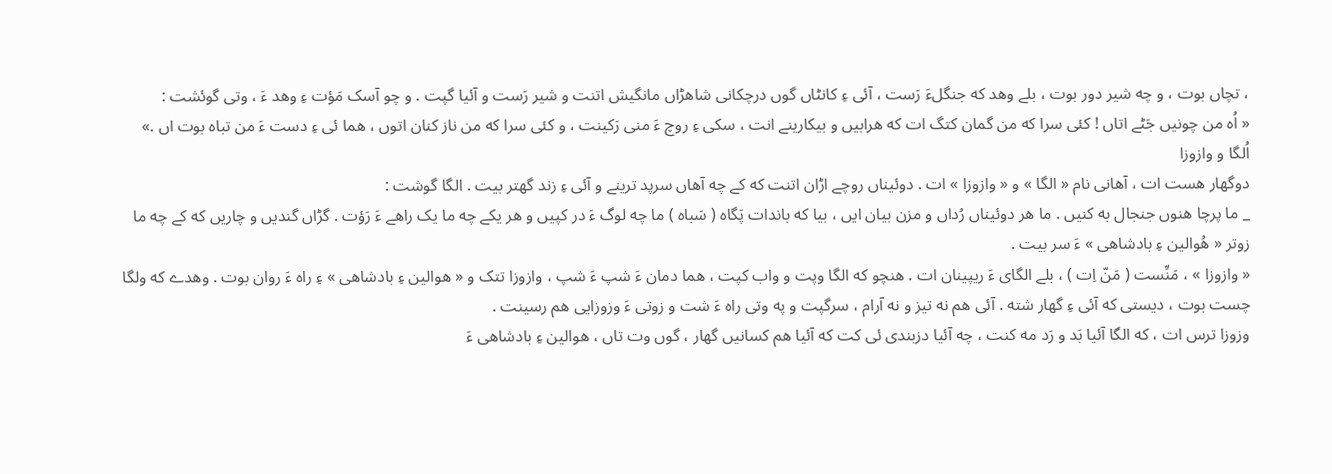، تچاں بوت ، و چه شیر دور بوت ، بلے وهد که جنگلءَ رَست ، آئی ءِ کانٹاں گوں درچکانی شاهڑاں مانگیش اتنت و شیر رَست و آئیا گپت . و چو آسک مَؤت ءِ وهد ءَ ، وتی گوئشت :
« اُه من چونیں جَٹے اتاں ! کئی سرا که من گمان کتگ ات که هرابیں و بیکارینے انت ، سکی ءِ روچ ءَ منی رَکینت ، و کئی سرا که من ناز کنان اتوں ، هما ئی ءِ دست ءَ من تباه بوت اں .»
اُلگا و وازوزا
دوگهار هست ات ، آهانی نام « الگا » و « وازوزا » ات . دوئیناں روچے اڑان اتنت که کے چه آهاں سرپد ترینے و آئی ءِ زند گهتر بیت . الگا گوشت :
_ ما پرچا هنوں جنجال به کنیں . ما هر دوئیناں رُداں و مزن بیان ایں ، بیا که باندات پَگاه ( سَباه ) ما چه لوگ ءَ در کپیں و هر یکے چه ما یک راهے ءَ رَؤت . گڑاں گندیں و چاریں که کے چه ما زوتر « هُوالین ءِ بادشاهی » ءَ سر بیت .
« وازوزا » ، مَنِّست ( مَنّ اِت ) ، بلے الگای ءَ ریپینان ات . هنچو که الگا وپت و واب کپت ، هما دمان ءَ شپ ءَ شپ ، وازوزا تتک و « هوالین ءِ بادشاهی » ءِ راه ءَ روان بوت . وهدے که ولگا چست بوت ، دیستی که آئی ءِ گهار شته . آئی هم نه تیز و نه آرام ، سرگپت و په وتی راه ءَ شت و زوتی ءَ وزوزایی هم رسینت .
وزوزا ترس ات ، که الگا آئیا بَد و رَد مه کنت ، چه آئیا دزبندی ئی کت که آئیا هم کسانیں گهار ، گوں وت تاں ، هوالین ءِ بادشاهی ءَ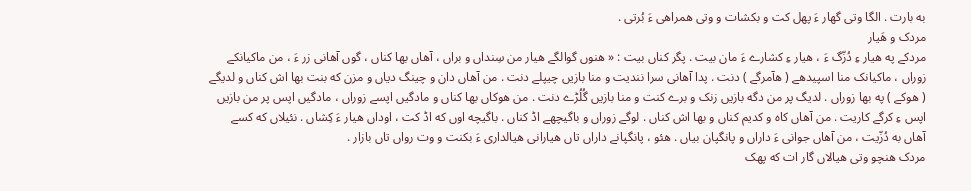به بارت . الگا وتی گهار ءَ پهل کت و بکشات و وتی همراهی ءَ بُرتی .
مردک و هَیار
مردکے په هیار ءِ دُزّگ ءَ ، هیار ءِ کشارے ءَ مان بیت . پگر کناں بیت : « هنوں گوالگے هیار من سِنداں و براں ، آهاں بها کناں ، گوں آهانی زر ءَ ، من ماکیانکے زوراں ، ماکیانک منا اسپیدهے ( هآمرگے ) دنت . پدا آهانی سرا نندیت و منا بازیں چیپلے دنت . من آهاں دان و چینگ دیاں و مزن که بنت بها اش کناں و لدیگے ( هوکے ) په بها زوراں . لدیگ پر من دگه بازیں زنک و برے کنت و منا بازیں گُلُڑے دنت . من هوکاں بها کناں و مادگیں اپسے زوراں ، مادگیں اپس پر من بازیں اپس ءِ کرگے کاریت . من آهاں کاه و کدیم کناں و بها اش کناں . لوگے زوراں و باگیچهے اڈ کناں . باگیچه اوں که اڈ کت ، اوداں هیار ءَ کِشاں . نئیلاں که کسے آهاں به دُزّیت ، من آهاں جوانی ءَ داراں و پانگپان بیاں . هئو ، پانگپانے داراں تاں هیارانی هیالداری ءَ بکنت و وت رواں تاں بازار .
مردک هنچو وتی هیالاں گار ات که پهک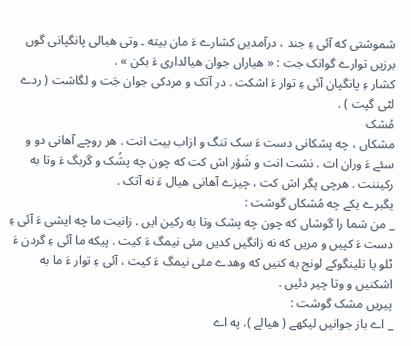شموشتی که آئی ءِ جند ، درآمدیں کشارے ءَ مان بیته ۔ وتی هیالی پانگپانی گوں برزیں توارے گوانک جت : « هیاراں جوان هیالداری ءَ بکن » .
کشار ءِ پانگپان آئی ءِ توار ءَ اشکت . در آتک و مردکی جوان جَت و لگاشت ( ردے لٹی گپت ) .
مُشک
مشکاں ، چه پشکانی دست ءَ سک تنگ و ازاب بیت انت . هر روچے آهانی دو و سئے ءَ وران ات . نشت انت و شَؤر اش کت که چون چه پشُک و گربگ ءَ وتا به رکیننت . هرچی پگر اش کت ، چیزے آهانی هیال ءَ نه آتک .
یگبرے یکے چه مُشکاں گوشت :
_ من شما را گوشاں که چون چه پشک وتا به رکین ایں . زانیت ما چه ایشی ءَ آئی ءِ دست ءَ کپیں و مریں که نه زانگیں کدیں مئی نیمگ ءَ کیت . پیکه ما آئی ءِ گردن ءَ ٹلو یا تلینگوکے لونج به کنیں که وهدے مئی نیمگ ءَ کیت ، آئی ءِ توار ءَ ما به اشکنیں و وتا چیر دئیں .
پیریں مشک گوشت :
_ اے باز جوانیں لیکهے ( هیالے ). په اے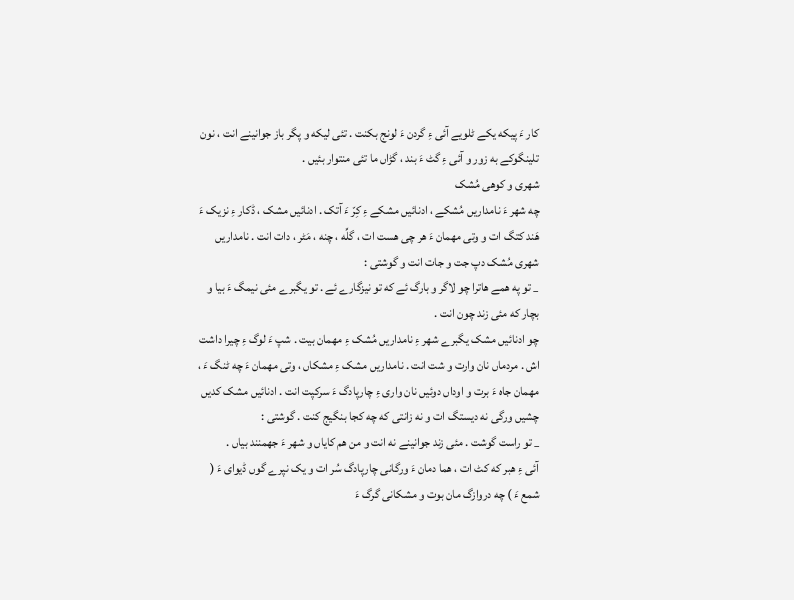کار ءَ پیکه یکے ٹلویے آئی ءِ گردن ءَ لونج بکنت . تئی لیکه و پگر باز جوانینے انت ، نون تلینگوکے به زور و آئی ءِ گٹ ءَ بند ، گڑاں ما تئی منتوار بئیں .
شهری و کوهی مُشک
چه شهر ءَ نامداریں مُشکے ، ادنائیں مشکے ءِ کِرّ ءَ آتک . ادنائیں مشک ، ڈکار ءِ نزیک ءَ هَند کتگ ات و وتی مهمان ءَ هر چی هست ات ، گلِّه ، چنه ، مَٹر ، دات انت . نامداریں شهری مُشک دپ جت و جات انت و گوشتی :
_ تو په همے هاترا چو لاگر و بارگ ئے که تو نیزگارے ئے . تو یگبرے مئی نیمگ ءَ بیا و بچار که مئی زند چون انت .
چو ادنائیں مشک یگبرے شهر ءِ نامداریں مُشک ءِ مهمان بیت . شپ ءَ لوگ ءِ چیرا داشت اش . مردماں نان وارت و شت انت . نامداریں مشک ءِ مشکاں ، وتی مهمان ءَ چه ٹنگ ءَ ، مهمان جاه ءَ برت و اوداں دوئیں نان واری ءِ چارپادگ ءَ سرکپت انت . ادنائیں مشک کدیں چشیں ورگی نه دیستگ ات و نه زانتی که چه کجا بنگیج کنت . گوشتی :
_ تو راست گوشت . مئی زند جوانینے نه انت و من هم کایاں و شهر ءَ جهمنند بیاں .
آئی ءِ هبر که کٹ ات ، هما دمان ءَ ورگانی چارپادگ سُر ات و یک نپرے گوں ڈیوای ءَ ( شمع ءَ ) چه دروازگ مان بوت و مشکانی گرگ ءَ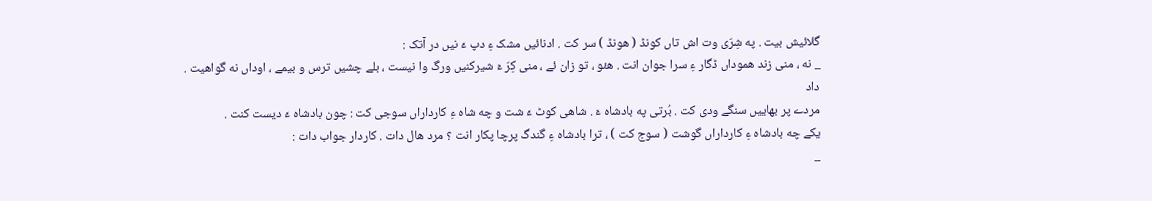گلائیش بیت . په شِرّی وت اش تاں کونڈ ( هونڈ ) سر کت . ادنائیں مشک ءِ دپ ءَ نیں در آتک :
_ نه ، منی زند هموداں ڈگار ءِ سرا جوان انت . هئو ، تو زان ئے ، منی کِرّ ءَ شیرکنیں ورگ وا نیست ، بلے چشیں ترس و بیمے ، اوداں نه گواهیت .
داد
مردے پر بهاییں سنگے ودی کت . بُرتی په بادشاه ءَ . شاهی کوٹ ءَ شت و چه شاه ءِ کارداراں سوجی کت : چون بادشاه ءَ دیست کنت .
یکے چه بادشاه ءِ کارداراں گوشت ( سوج کت ) ، ترا بادشاه ءِ گندگ پرچا پکار انت ؟ مرد هال دات . کاردار جواب دات :
_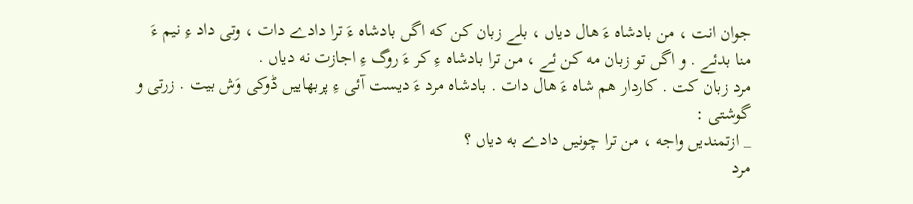جوان انت ، من بادشاه ءَ هال دیاں ، بلے زبان کن که اگں بادشاه ءَ ترا دادے دات ، وتی داد ءِ نیم ءَ منا بدئے . و اگں تو زبان مه کن ئے ، من ترا بادشاه ءِ کر ءَ روگ ءِ اجازت نه دیاں .
مرد زبان کت . کاردار هم شاه ءَ هال دات . بادشاه مرد ءَ دیست آئی ءِ پربهاییں ڈوکی وَش بیت . زرتی و گوشتی :
_ ازتمندیں واجه ، من ترا چونیں دادے به دیاں ؟
مرد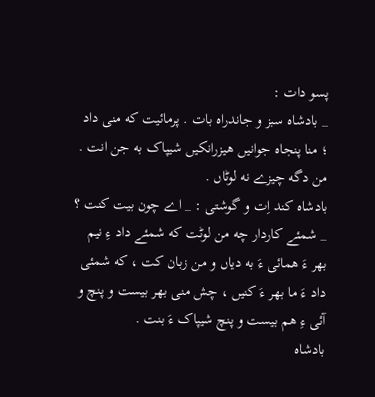پسو دات :
_ بادشاه سبز و جاندراه بات . پرمائیت که منی داد ؛ منا پنجاه جوانیں هیزرانکیں شیپاک به جن انت . من دگه چیزے نه لوٹاں .
بادشاه کند اِت و گوشتی : _ اے چون بیت کنت ؟
_ شمئے کاردار چه من لوٹت که شمئے داد ءِ نیم بهر ءَ همائی ءَ به دیاں و من زبان کت ، که شمئی داد ءَ ما بهر ءَ کنیں ، چش منی بهر بیست و پنچ و آئی ءِ هم بیست و پنچ شیپاک ءَ بنت .
بادشاه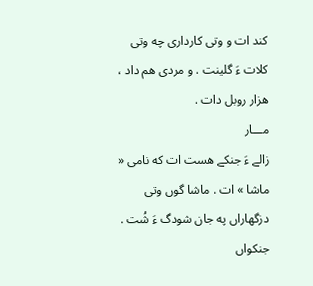کند ات و وتی کارداری چه وتی کلات ءَ گلینت . و مردی هم داد ، هزار روبل دات .
مـــار
زالے ءَ جنکے هست ات که نامی « ماشا » ات . ماشا گوں وتی دزگهاراں په جان شودگ ءَ شُت . جنکواں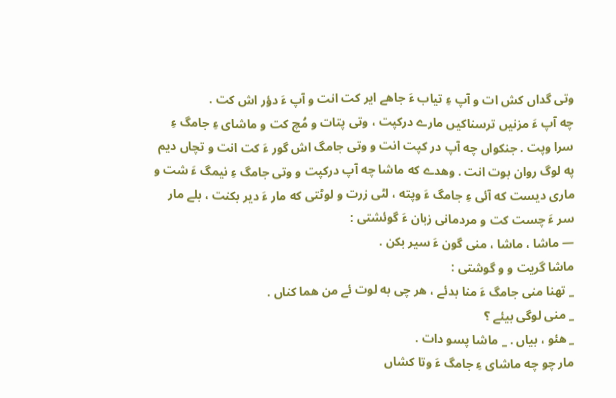وتی گداں کش ات و آپ ءِ تیاب ءَ جاهے ایر کت انت و آپ ءَ دؤر اش کت .
چه آپ ءَ مزنیں ترسناکیں مارے درکپت ، وتی پتات و مُچ کت و ماشای ءِ جامگ ءِ سرا وپت . جنکواں چه آپ در کپت انت و وتی جامگ اش گور ءَ کت انت و تچاں دیم په لوگ روان بوت انت . وهدے که ماشا چه آپ درکپت و وتی جامگ ءِ نیمگ ءَ شت و ماری دیست که آئی ءِ جامگ ءَ وپته ، لٹی زرت و لوٹتی که مار ءَ دیر بکنت ، بلے مار سر ءَ چست کت و مردمانی زبان ءَ گوئشتی :
— ماشا ، ماشا ، منی گون ءَ سیر بکن .
ماشا گریت و و گوشتی :
_ تهنا منی جامگ ءَ منا بدئے ، هر چی به لوت ئے من هما کناں .
_ منی لوگی بیئے ؟
_ هئو ، بیاں . _ ماشا پسو دات .
مار چو چه ماشای ءِ جامگ ءَ وتا کشاں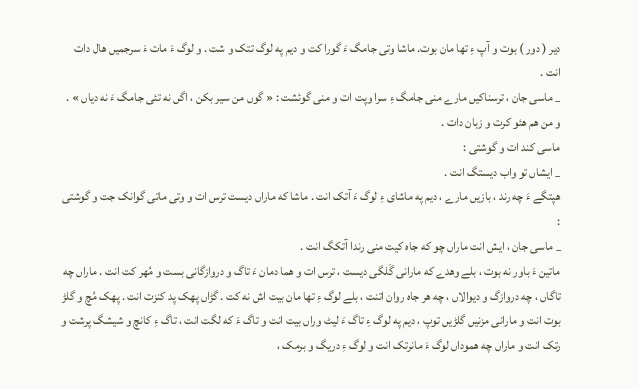دیر ( دور ) بوت و آپ ءِ تها مان بوت. ماشا وتی جامگ ءَ گورا کت و دیم په لوگ تتک و شت . و لوگ ءَ مات ءَ سرجمیں هال دات انت .
_ ماسی جان ، ترسناکیں مارے منی جامگ ءِ سرا وپت ات و منی گوئشت : « گوں من سیر بکن ، اگں نه تئی جامگ ءَ نه دیاں » . و من هم هئو کرت و زبان دات .
ماسی کند ات و گوشتی :
_ ایشاں تو واب دیستگ انت .
هپتگے ءَ چه رند ، بازیں مارے ، دیم په ماشای ءِ لوگ ءَ آتک انت . ماشا که ماراں دیست ترس ات و وتی ماتی گوانک جت و گوشتی :
_ ماسی جان ، ایش انت ماراں چو که جاه کیت منی رندا آتکگ انت .
ماتین ءَ باور نه بوت ، بلے وهدے که مارانی گَلگی دیست ، ترس ات و هما دمان ءَ تاگ و دروازگانی بست و مُهر کت انت . ماراں چه تاگاں ، چه دروازگ و دیوالاں ، چه هر جاه روان اتنت ، بلے لوگ ءِ تها مان بیت اش نه کت . گڑاں پهک پد کنزت انت . پهک مُچ و گلڑ بوت انت و مارانی مزنیں گلڑیں توپ ، دیم په لوگ ءِ تاگ ءَ لیٹ وراں بیت انت و تاگ ءَ که لگت انت ، تاگ ءِ کانچ و شیشگ پرشت و رتک انت و ماراں چه هموداں لوگ ءَ مانرتک انت و لوگ ءِ دریگ و برمک ،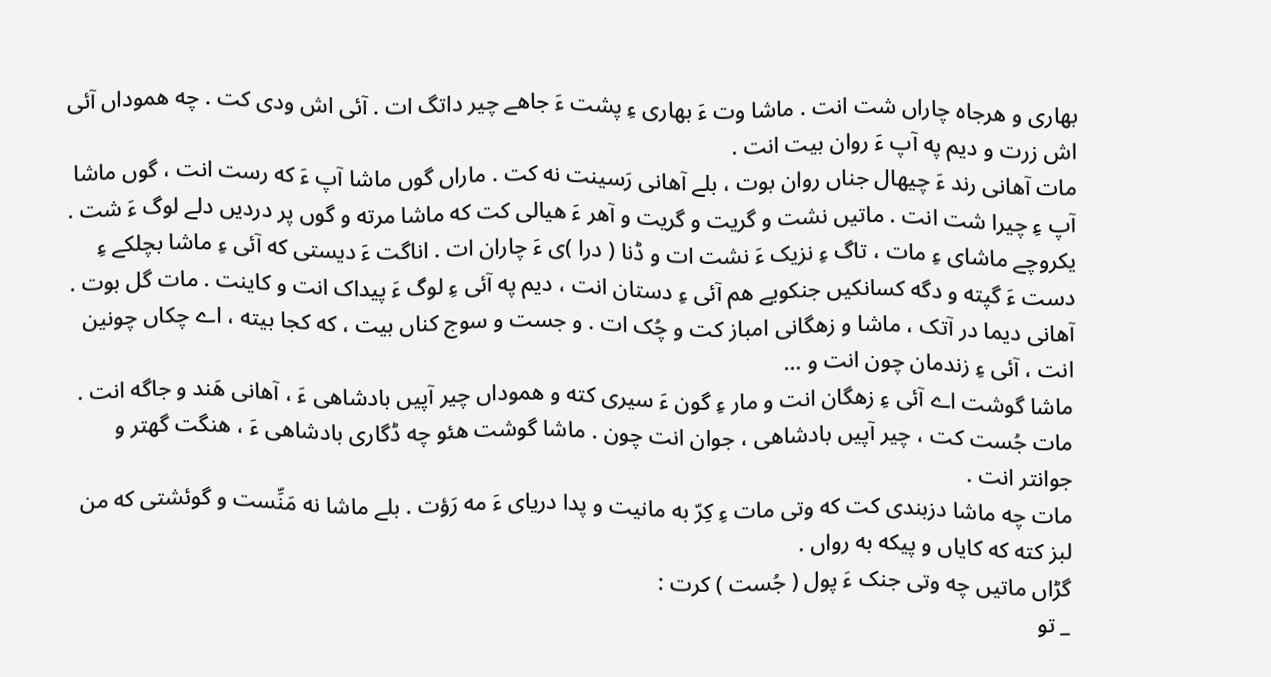بهاری و هرجاه چاراں شت انت . ماشا وت ءَ بهاری ءِ پشت ءَ جاهے چیر داتگ ات . آئی اش ودی کت . چه هموداں آئی اش زرت و دیم په آپ ءَ روان بیت انت .
مات آهانی رند ءَ چیهال جناں روان بوت ، بلے آهانی رَسینت نه کت . ماراں گوں ماشا آپ ءَ که رست انت ، گوں ماشا آپ ءِ چیرا شت انت . ماتیں نشت و گریت و گریت و آهر ءَ هیالی کت که ماشا مرته و گوں پر دردیں دلے لوگ ءَ شت .
یکروچے ماشای ءِ مات ، تاگ ءِ نزیک ءَ نشت ات و ڈنا ( درا )ی ءَ چاران ات . اناگت ءَ دیستی که آئی ءِ ماشا بچلکے ءِ دست ءَ گپته و دگه کسانکیں جنکویے هم آئی ءِ دستان انت ، دیم په آئی ءِ لوگ ءَ پیداک انت و کاینت . مات گل بوت . آهانی دیما در آتک ، ماشا و زهگانی امباز کت و چُک ات . و جست و سوج کناں بیت ، که کجا بیته ، اے چکاں چونین انت ، آئی ءِ زندمان چون انت و …
ماشا گوشت اے آئی ءِ زهگان انت و مار ءِ گون ءَ سیری کته و هموداں چیر آپیں بادشاهی ءَ ، آهانی هَند و جاگه انت .
مات جُست کت ، چیر آپیں بادشاهی ، جوان انت چون . ماشا گوشت هئو چه ڈگاری بادشاهی ءَ ، هنگت گهتر و جوانتر انت .
مات چه ماشا دزبندی کت که وتی مات ءِ کِرّ به مانیت و پدا دریای ءَ مه رَؤت . بلے ماشا نه مَنِّست و گوئشتی که من لبز کته که کایاں و پیکه به رواں .
گڑاں ماتیں چه وتی جنک ءَ پول ( جُست ) کرت :
_ تو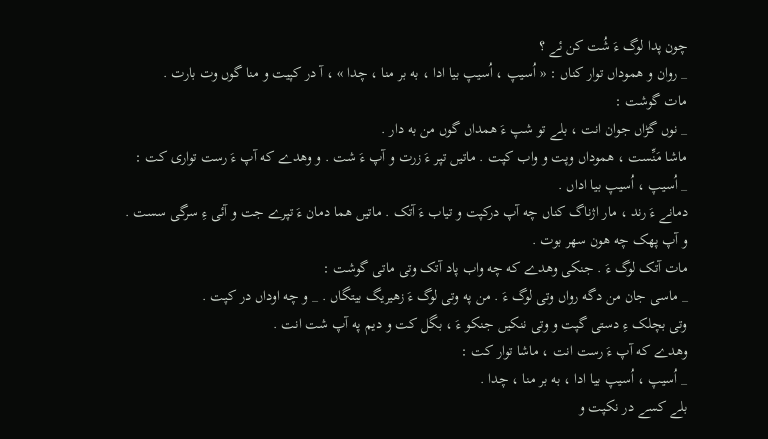چون پدا لوگ ءَ شُت کن ئے ؟
_ روان و هموداں توار کناں : « اُسیپ ، اُسیپ بیا ادا ، به بر منا ، چدا » ، آ در کپیت و منا گوں وت بارت .
مات گوشت :
_ نوں گڑاں جوان انت ، بلے تو شپ ءَ همداں گوں من به دار .
ماشا مَنِّست ، هموداں وپت و واب کپت . ماتیں تپر ءَ زرت و آپ ءَ شت . و وهدے که آپ ءَ رست تواری کت :
_ اُسیپ ، اُسیپ بیا اداں .
دمانے ءَ رند ، مار اژناگ کناں چه آپ درکپت و تیاب ءَ آتک . ماتیں هما دمان ءَ تپرے جت و آئی ءِ سرگی سست . و آپ پهک چه هون سهر بوت .
مات آتک لوگ ءَ . جنکی وهدے که چه واب پاد آتک وتی ماتی گوشت :
_ ماسی جان من دگه رواں وتی لوگ ءَ . من په وتی لوگ ءَ زهیریگ بیتگاں . _ و چه اوداں در کپت .
وتی بچلک ءِ دستی گپت و وتی ننکیں جنکو ءَ ، بگل کت و دیم په آپ شت انت .
وهدے که آپ ءَ رست انت ، ماشا توار کت :
_ اُسیپ ، اُسیپ بیا ادا ، به بر منا ، چدا .
بلے کسے در نکپت و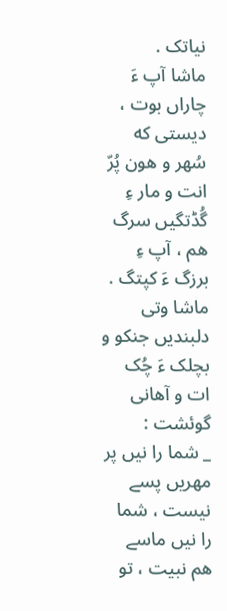نیاتک .
ماشا آپ ءَ چاراں بوت ، دیستی که سُهر و هون پُرّ انت و مار ءِ گُڈتگیں سرگ هم ، آپ ءِ برزگ ءَ کپتگ . ماشا وتی دلبندیں جنکو و بچلک ءَ چُک ات و آهانی گوئشت :
_ شما را نیں پر مهریں پسے نیست ، شما را نیں ماسے هم نبیت ، تو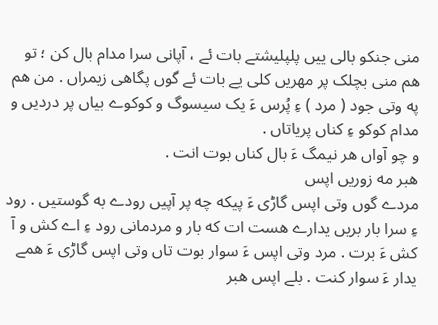منی جنکو بالی ییں پلپلیشتے بات ئے ، آپانی سرا مدام بال کن ؛ تو هم منی بچلک پر مهریں کلی یے بات ئے گوں پگاهی زیمراں . من هم په وتی جود ( مرد ) ءِ پُرس ءَ یک سیسوگ و کوکوے بیاں پر دردیں و مدام کوکو ءِ کناں پریاتاں .
و چو آواں هر نیمگ ءَ بال کناں بوت انت .
هبر مه زوریں اپس
مردے گوں وتی اپس گاڑی ءَ پیکه چه پر آپیں رودے به گوستیں . رود ءِ سرا بار بریں یدارے هست ات که بار و مردمانی رود ءِ اے کش و آ کش ءَ برت . مرد وتی اپس ءَ سوار بوت تاں وتی اپس گاڑی ءَ همے یدار ءَ سوار کنت . بلے اپس هبر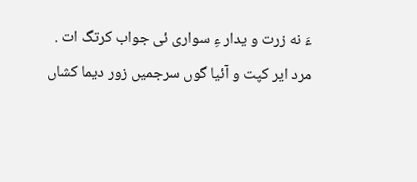ءَ نه زرت و یدار ءِ سواری ئی جواب کرتگ ات . مرد ایر کپت و آئیا گوں سرجمیں زور دیما کشاں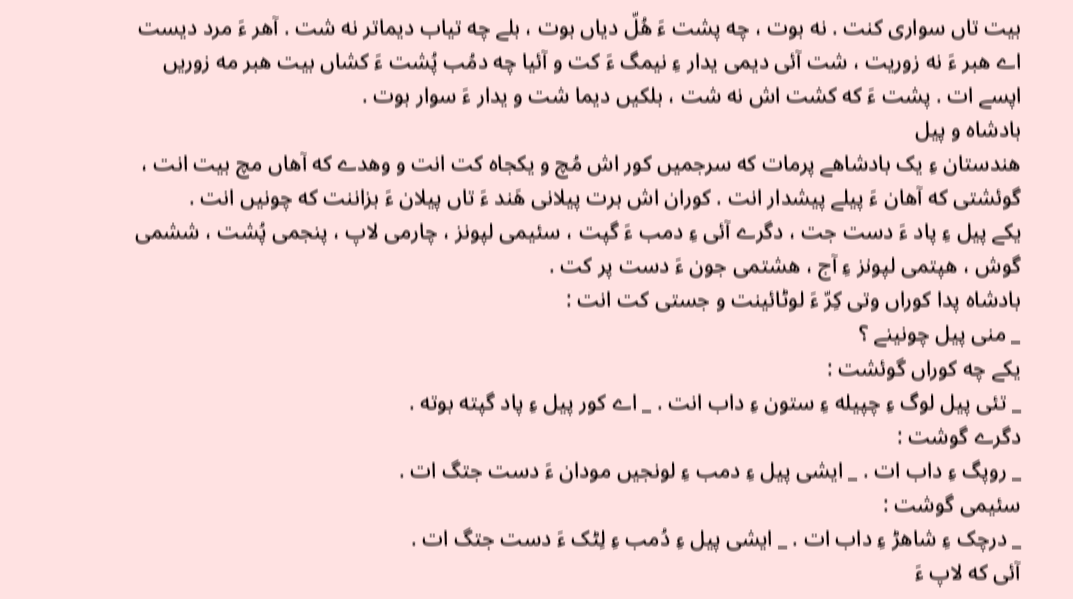بیت تاں سواری کنت . نه بوت ، چه پشت ءَ هُلّ دیاں بوت ، بلے چه تیاب دیماتر نه شت . آهر ءَ مرد دیست اے هبر ءَ نه زوریت ، شت آئی دیمی یدار ءِ نیمگ ءَ کت و آئیا چه دمُب پُشت ءَ کشاں بیت هبر مه زوریں اپسے ات . پشت ءَ که کشت اش نه شت ، بلکیں دیما شت و یدار ءَ سوار بوت .
بادشاه و پیل
هندستان ءِ یک بادشاهے پرمات که سرجمیں کور اش مُچ و یکجاه کت انت و وهدے که آهاں مچ بیت انت ، گوئشتی که آهان ءَ پیلے پیشدار انت . کوران اش برت پیلانی هَند ءَ تاں پیلان ءَ بزاننت که چونیں انت .
یکے پیل ءِ پاد ءَ دست جت ، دگرے آئی ءِ دمب ءَ گپت ، سئیمی لپونز ، چارمی لاپ ، پنجمی پُشت ، ششمی گوش ، هپتمی لپونز ءِ آج ، هشتمی جون ءَ دست پر کت .
بادشاه پدا کوراں وتی کِرّ ءَ لوٹائینت و جستی کت انت :
_ منی پیل چونینے ؟
یکے چه کوراں گوئشت :
_ تئی پیل لوگ ءِ چپیله ءِ ستون ءِ داب انت . _ اے کور پیل ءِ پاد گپته بوته .
دگرے گوشت :
_ روپگ ءِ داب ات . _ ایشی پیل ءِ دمب ءِ لونجیں مودان ءَ دست جتگ ات .
سئیمی گوشت :
_ درچک ءِ شاهڑ ءِ داب ات . _ ایشی پیل ءِ دُمب ءِ لِٹک ءَ دست جتگ ات .
آئی که لاپ ءَ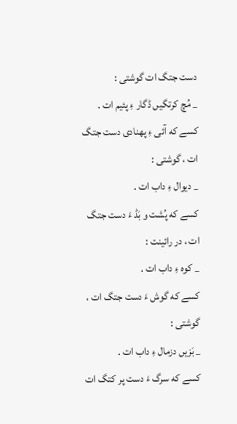دست جتگ ات گوشتی :
_ مُچ کرتگیں ڈگار ءِ پئیم ات .
کسے که آئی ءِ پهنادی دست جتگ ات ، گوشتی :
_ دیوال ءِ داب ات .
کسے که پُشت و بَڈ ءَ دست جتگ ات ، در رائینت :
_ کوه ءِ داب ات .
کسے که گوش ءَ دست جتگ ات ، گوشتی :
_ بَزیں دزمال ءِ داب ات .
کسے که سرگ ءَ دست پر کتگ ات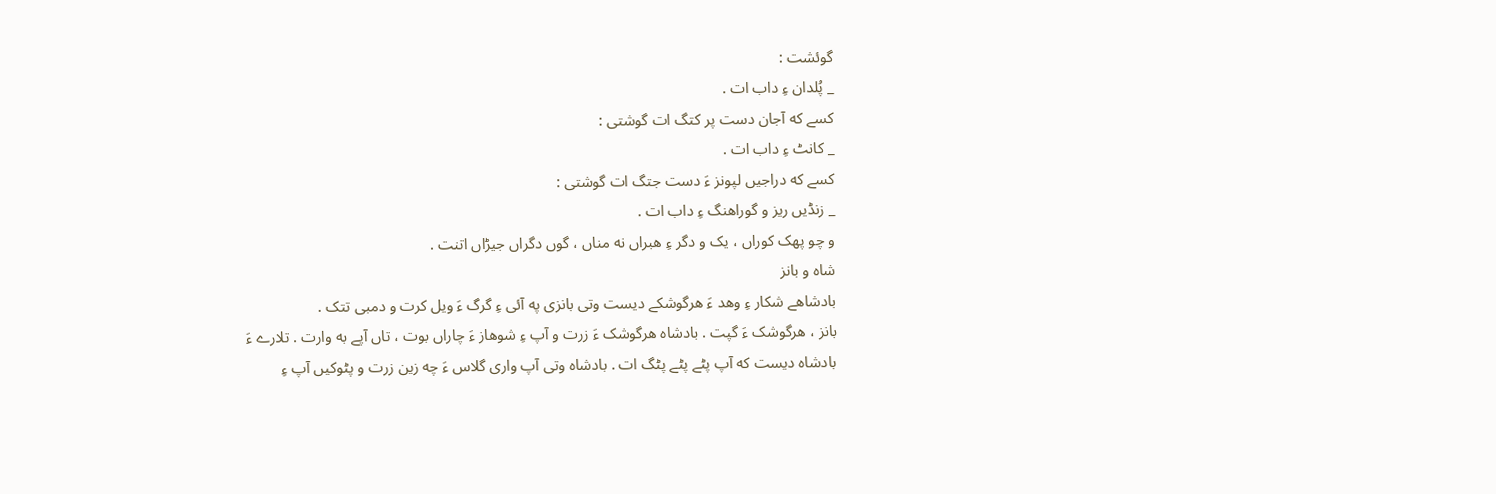گوئشت :
_ پُلدان ءِ داب ات .
کسے که آجان دست پر کتگ ات گوشتی :
_ کانٹ ءِ داب ات .
کسے که دراجیں لپونز ءَ دست جتگ ات گوشتی :
_ زنڈیں ریز و گوراهنگ ءِ داب ات .
و چو پهک کوراں ، یک و دگر ءِ هبراں نه مناں ، گوں دگراں جیڑاں اتنت .
شاه و بانز
بادشاهے شکار ءِ وهد ءَ هرگوشکے دیست وتی بانزی په آئی ءِ گرگ ءَ ویل کرت و دمبی تتک .
بانز ، هرگوشک ءَ گپت . بادشاه هرگوشک ءَ زرت و آپ ءِ شوهاز ءَ چاراں بوت ، تاں آپے به وارت . تلارے ءَ بادشاه دیست که آپ پٹے پٹے پٹگ ات . بادشاه وتی آپ واری گلاس ءَ چه زین زرت و پٹوکیں آپ ءِ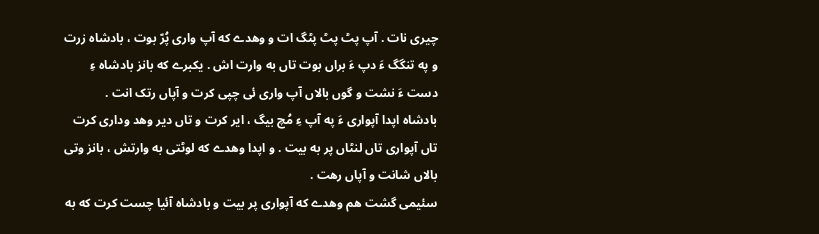چیری نات . آپ پٹ پٹ پٹگ ات و وهدے که آپ واری پُرّ بوت ، بادشاه زرت و په تنگگ ءَ دپ ءَ براں بوت تاں به وارت اش . یکبرے که بانز بادشاه ءِ دست ءَ نشت و گوں بالاں آپ واری ئی چپی کرت و آپاں رتک انت .
بادشاه اپدا آپواری ءَ په آپ ءِ مُچ بیگ ، ایر کرت و تاں دیر وهد وداری کرت تاں آپواری تاں لنٹاں پر به بیت . و اپدا وهدے که لوٹتی به وارتش ، بانز وتی بالاں شانت و آپاں رهت .
سئیمی گشت هم وهدے که آپواری پر بیت و بادشاه آئیا چست کرت که به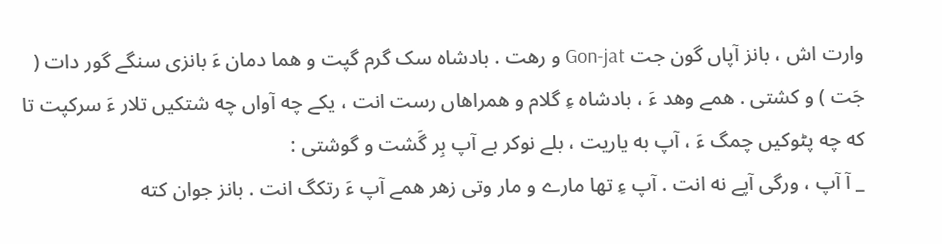وارت اش ، بانز آپاں گون جت Gon-jat و رهت . بادشاه سک گرم گپت و هما دمان ءَ بانزی سنگے گور دات ( جَت ) و کشتی . همے وهد ءَ ، بادشاه ءِ گلام و همراهاں رست انت ، یکے چه آواں چه شتکیں تلار ءَ سرکپت تا که چه پٹوکیں چمگ ءَ ، آپ به یاریت ، بلے نوکر بے آپ بِر گَشت و گوشتی :
_ آ آپ ، ورگی آپے نه انت . آپ ءِ تها مارے و مار وتی زهر همے آپ ءَ رتکگ انت . بانز جوان کته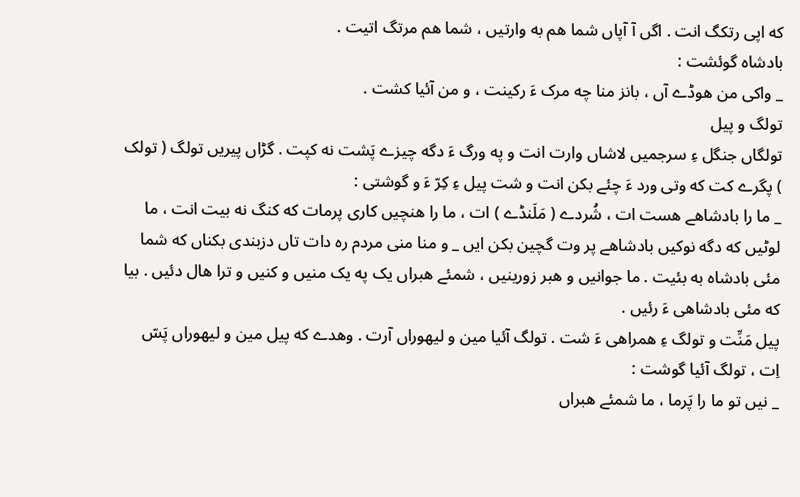که اپی رتکگ انت . اگں آ آپاں شما هم به وارتیں ، شما هم مرتگ اتیت .
بادشاه گوئشت :
_ واکی من هوڈے آں ، بانز منا چه مرک ءَ رکینت ، و من آئیا کشت .
تولگ و پیل
تولگاں جنگل ءِ سرجمیں لاشاں وارت انت و په ورگ ءَ دگه چیزے پَشت نه کپت . گڑاں پیریں تولگ ( تولک ) پگرے کت که وتی ورد ءَ چئے بکن انت و شت پیل ءِ کِرّ ءَ و گوشتی :
_ ما را بادشاهے هست ات ، شُردے ( مَلَنڈے ) ات ، ما را هنچیں کاری پرمات که کنگ نه بیت انت ، ما لوٹیں که دگه نوکیں بادشاهے پر وت گچین بکن ایں _ و منا منی مردم ره دات تاں دزبندی بکناں که شما مئی بادشاه به بئیت . ما جوانیں و هبر زورینیں ، شمئے هبراں یک په یک منیں و کنیں و ترا هال دئیں . بیا که مئی بادشاهی ءَ رئیں .
پیل مَنِّت و تولگ ءِ همراهی ءَ شت . تولگ آئیا مین و لیهوراں آرت . وهدے که پیل مین و لیهوراں پَسّ اِت ، تولگ آئیا گوشت :
_ نیں تو ما را پَرما ، ما شمئے هبراں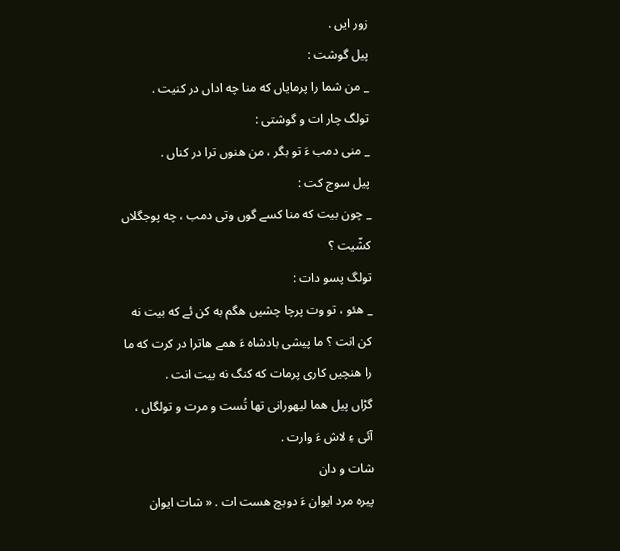زور ایں .
پیل گوشت :
_ من شما را پرمایاں که منا چه اداں در کنیت .
تولگ چار ات و گوشتی :
_ منی دمب ءَ تو بگر ، من هنوں ترا در کناں .
پیل سوج کت :
_ چون بیت که منا کسے گوں وتی دمب ، چه پوجگلاں کشّیت ؟
تولگ پسو دات :
_ هئو ، تو وت پرچا چشیں هگم به کن ئے که بیت نه کن انت ؟ ما پیشی بادشاه ءَ همے هاترا در کرت که ما را هنچیں کاری پرمات که کنگ نه بیت انت .
گڑاں پیل هما لیهورانی تها تُست و مرت و تولگاں ، آئی ءِ لاش ءَ وارت .
شات و دان
پیره مرد ایوان ءَ دوبچ هست ات . « شات ایوان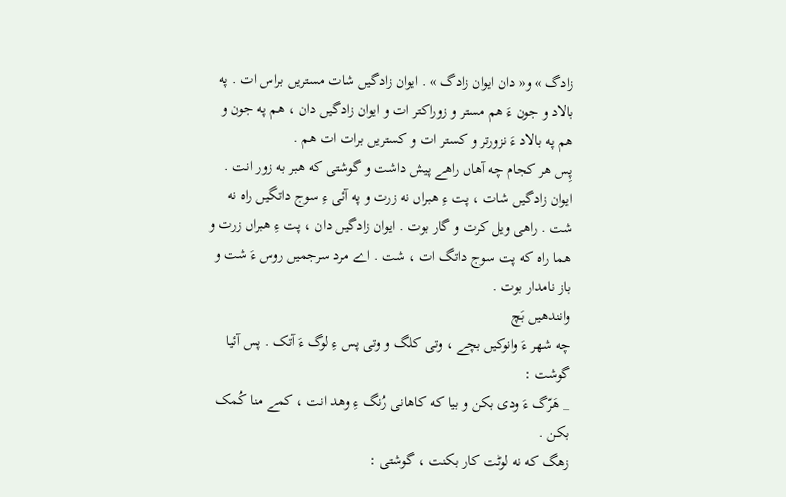زادگ » و« دان ایوان زادگ » . ایوان زادگیں شات مستریں براس ات . په بالاد و جون ءَ هم مستر و زوراکتر ات و ایوان زادگیں دان ، هم په جون و هم په بالاد ءَ نزورتر و کستر ات و کستریں برات ات هم .
پِس هر کجام چه آهاں راهے پیش داشت و گوشتی که هبر به زور انت . ایوان زادگیں شات ، پت ءِ هبراں نه زرت و په آئی ءِ سوج داتگیں راه نه شت . راهی ویل کرت و گار بوت . ایوان زادگیں دان ، پت ءِ هبراں زرت و هما راه که پت سوج داتگ ات ، شت . اے مرد سرجمیں روس ءَ شت و باز نامدار بوت .
وانندهیں بَچ
چه شهر ءَ وانوکیں بچے ، وتی کلگ و وتی پس ءِ لوگ ءَ آتک . پس آئیا گوشت :
_ هَرّگ ءَ ودی بکن و بیا که کاهانی رُنگ ءِ وهد انت ، کمے منا کُمک بکن .
زهگ که نه لوٹت کار بکنت ، گوشتی :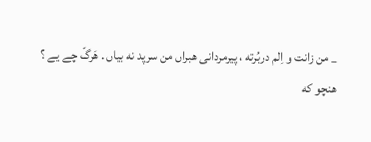_ من زانت و اِلم دربُرته ، پیرمردانی هبراں من سرپد نه بیاں . هَرگّ چے یے ؟
هنچو که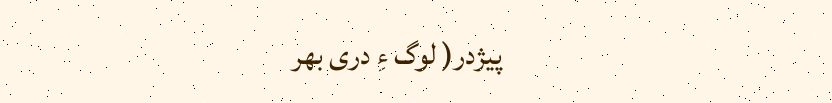پیژدر( لوگ ءِ دری بهر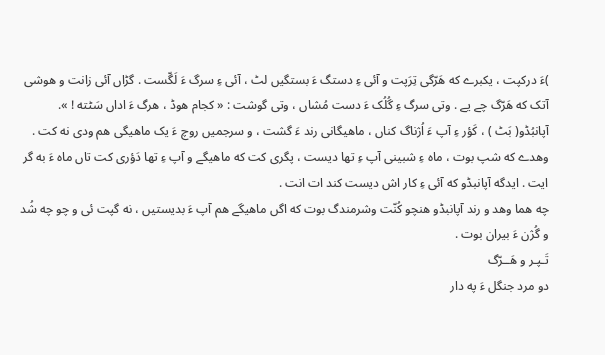)ءَ درکپت ، یکبرے که هَرّگی تِرَپت و آئی ءِ دستگ ءَ بستگیں لٹ ، آئی ءِ سرگ ءَ لَگّست . گڑاں آئی زانت و هوشی آتک که هَرّگ چے یے . وتی سرگ ءِ گُلُک ءَ دست مُشاں ، وتی گوشت : « کجام هوڈ ، هرگ ءَ اداں سَٹته ! ».
آپانبُڈو( بَٹ ) ، کَؤر ءِ آپ ءَ اُژناگ کناں ، ماهیگانی رند ءَ گشت ، و سرجمیں روچ ءَ یک ماهیگی هم ودی نه کت .
وهدے که شپ بوت ، ماه ءِ شبینی آپ ءِ تها دیست ، پگری کت که ماهیگے و آپ ءِ تها دَؤری کت تاں ماه ءَ به گر ایت . ایدگه آپانبڈو که آئی ءِ کار اش دیست کند ات انت .
چه هما وهد و رند آپانبڈو هنچو کُنّت وشرمندگ بوت که اگں ماهیگے هم آپ ءَ بدیستیں ، نه گپت ئی و چو چه شُد و گُژن ءَ بیران بوت .
تَـپـر و هَــرّگ
دو مرد جنگل ءَ په دار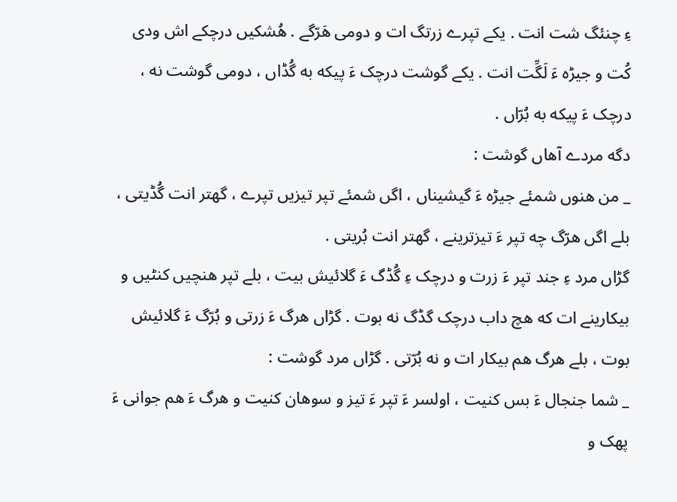ءِ چنئگ شت انت . یکے تپرے زرتگ ات و دومی هَرّگے . هُشکیں درچکے اش ودی کُت و جیڑه ءَ لَگِّت انت . یکے گوشت درچک ءَ پیکه به گُڈاں ، دومی گوشت نه ، درچک ءَ پیکه به بُرّاں .
دگه مردے آهاں گوشت :
_ من هنوں شمئے جیڑه ءَ گیشیناں ، اگں شمئے تپر تیزیں تپرے ، گهتر انت گُڈیتی ، بلے اگں هرّگ چه تپر ءَ تیزترینے ، گهتر انت بُریتی .
گڑاں مرد ءِ جند تپر ءَ زرت و درچک ءِ گُڈگ ءَ گلائیش بیت ، بلے تپر هنچیں کنٹیں و بیکارینے ات که هچ داب درچک گڈگ نه بوت . گڑاں هرگ ءَ زرتی و بُرّگ ءَ گلائیش بوت ، بلے هرگ هم بیکار ات و نه بُرّتی . گڑاں مرد گوشت :
_ شما جنجال ءَ بس کنیت ، اولسر ءَ تپر ءَ تیز و سوهان کنیت و هرگ ءَ هم جوانی ءَ پهک و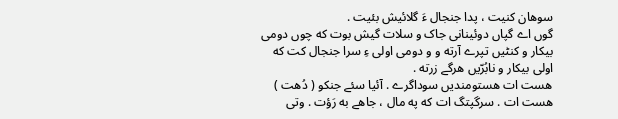سوهان کنیت ، پدا جنجال ءَ گلائیش بئیت .
گوں اے گپاں دوئینانی جاک و سلات گیش بوت که چوں دومی بیکار و کنٹیں تپرے آرته و و دومی اولی ءِ سرا جنجال کت که اولی بیکار و نابُرّیں هرگے زرته .
هست ات هستومندیں سوداگرے . آئیا سئے جنکو ( دُهت ) هست ات . سرگپتگ ات که په مال ، جاهے به رَؤت . وتی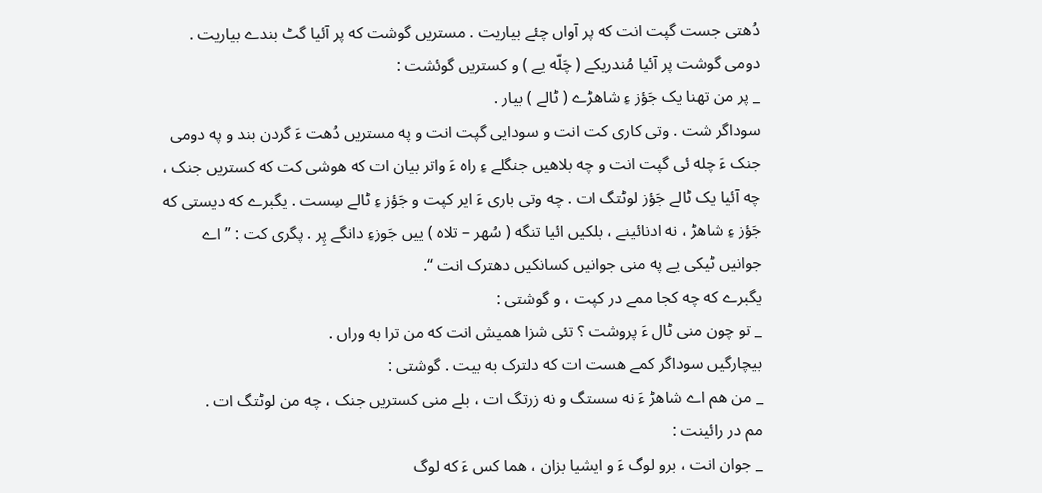دُهتی جست گپت انت که پر آواں چئے بیاریت . مستریں گوشت که پر آئیا گٹ بندے بیاریت . دومی گوشت پر آئیا مُندریکے ( چَلّه یے ) و کستریں گوئشت :
_ پر من تهنا یک جَؤز ءِ شاهڑے ( ٹالے ) بیار .
سوداگر شت . وتی کاری کت انت و سودایی گپت انت و په مستریں دُهت ءَ گردن بند و په دومی جنک ءَ چله ئی گپت انت و چه بلاهیں جنگلے ءِ راه ءَ واتر بیان ات که هوشی کت که کستریں جنک ، چه آئیا یک ٹالے جَؤز لوٹتگ ات . چه وتی باری ءَ ایر کپت و جَؤز ءِ ٹالے سِست . یگبرے که دیستی که جَؤز ءِ شاهڑ ، نه ادنائینے ، بلکیں ائیا تنگه ( سُهر – تلاه ) ییں جَوزءِ دانگے پِر . پگری کت : ” اے جوانیں ٹیکی یے په منی جوانیں کسانکیں دهترک انت “.
یگبرے که چه کجا ممے در کپت ، و گوشتی :
_ تو چون منی ٹال ءَ پروشت ؟ تئی شزا همیش انت که من ترا به وراں .
بیچارگیں سوداگر کمے هست ات که دلترک به بیت . گوشتی :
_ من هم اے شاهڑ ءَ نه سستگ و نه زرتگ ات ، بلے منی کستریں جنک ، چه من لوٹتگ ات .
مم در رائینت :
_ جوان انت ، برو لوگ ءَ و ایشیا بزان ، هما کس ءَ که لوگ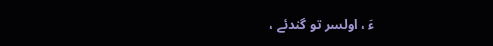ءَ ، اولسر تو گندئے ،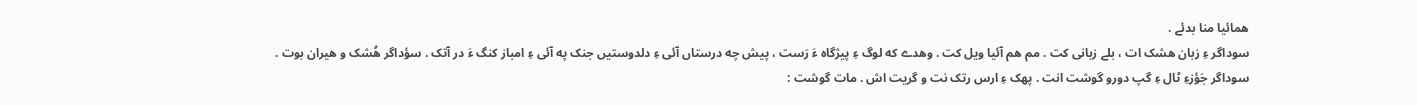همائیا منا بدئے .
سوداگر ءِ زبان هشک ات ، بلے زبانی کت . مم هم آئیا ویل کت . وهدے که لوگ ءِ پیژگاه ءَ رَست ، پیش چه درستاں آئی ءِ دلدوستیں جنک په آئی ءِ امباز کنگ ءَ در آتک . سؤداگر هُشک و هیران بوت .
سوداگر جَؤزءِ ٹال ءِ گپ دورو گوشت انت . پهک ءِ ارس رتک نت و گریت اش . مات گوشت :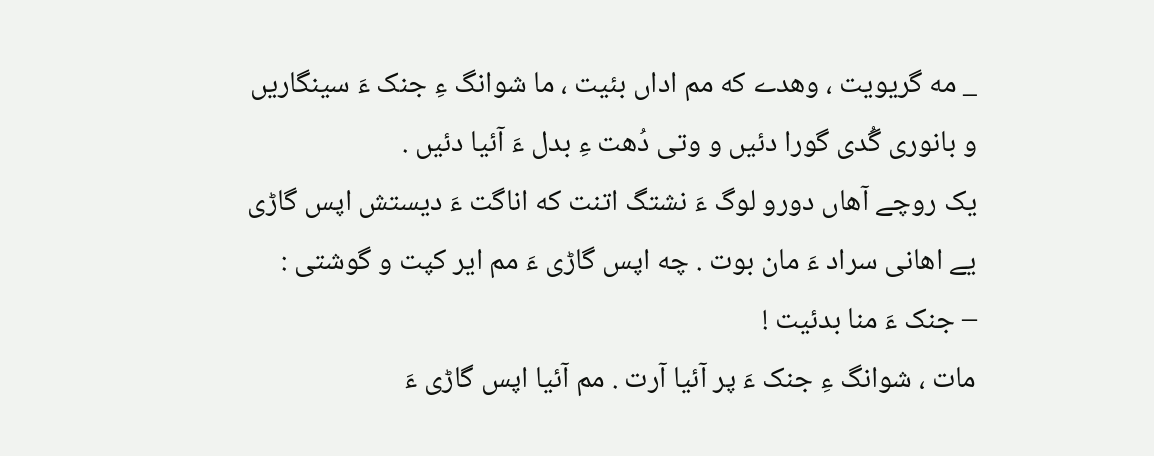_ مه گریویت ، وهدے که مم اداں بئیت ، ما شوانگ ءِ جنک ءَ سینگاریں و بانوری گُدی گورا دئیں و وتی دُهت ءِ بدل ءَ آئیا دئیں .
یک روچے آهاں دورو لوگ ءَ نشتگ اتنت که اناگت ءَ دیستش اپس گاڑی یے اهانی سراد ءَ مان بوت . چه اپس گاڑی ءَ مم ایر کپت و گوشتی :
– جنک ءَ منا بدئیت !
مات ، شوانگ ءِ جنک ءَ پر آئیا آرت . مم آئیا اپس گاڑی ءَ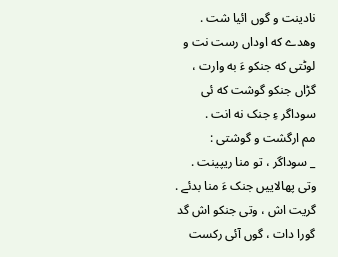نادینت و گوں ائیا شت . وهدے که اوداں رست نت و لوٹتی که جنکو ءَ به وارت ، گڑاں جنکو گوشت که ئی سوداگر ءِ جنک نه انت .
مم ارگشت و گوشتی :
_ سوداگر ، تو منا ریپینت . وتی پهالاییں جنک ءَ منا بدئے .
گریت اش ، وتی جنکو اش گد گورا دات ، گوں آئی رکست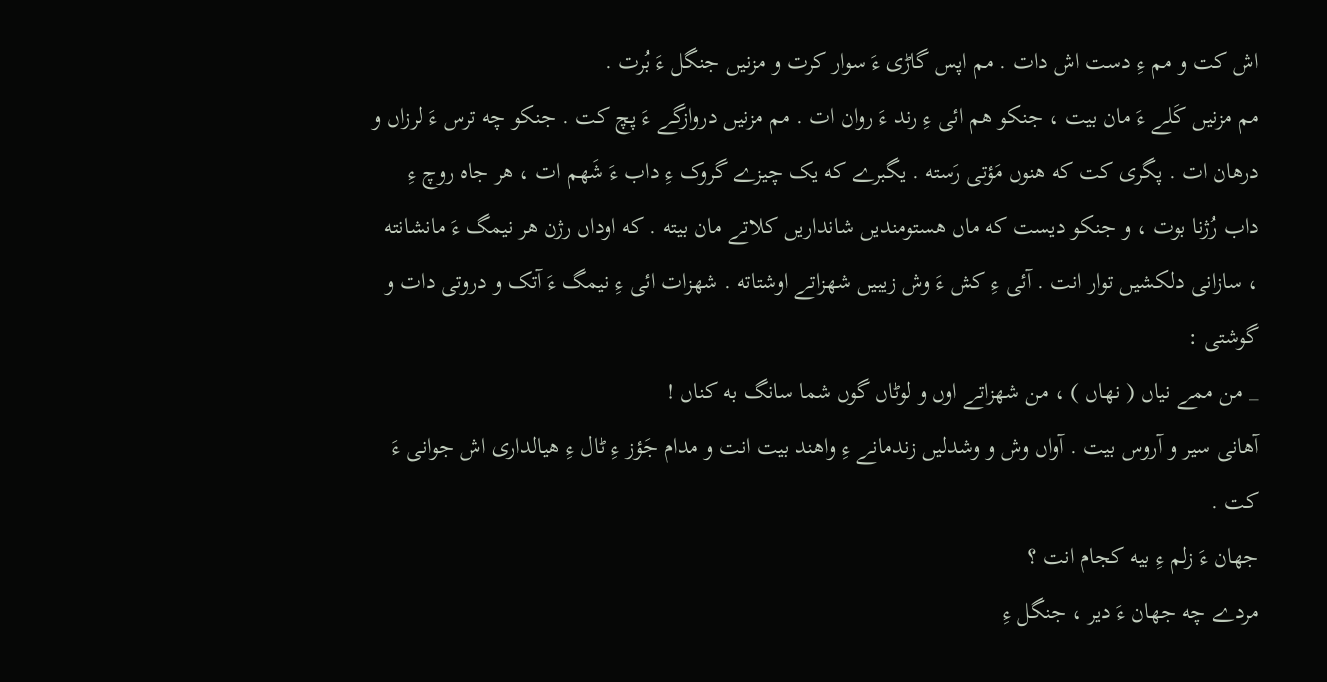اش کت و مم ءِ دست اش دات . مم اپس گاڑی ءَ سوار کرت و مزنیں جنگل ءَ بُرت .
مم مزنیں کَلے ءَ مان بیت ، جنکو هم ائی ءِ رند ءَ روان ات . مم مزنیں دروازگے ءَ پچ کت . جنکو چه ترس ءَ لرزاں و درهان ات . پگری کت که هنوں مَؤتی رَسته . یگبرے که یک چیزے گروک ءِ داب ءَ شَهم ات ، هر جاه روچ ءِ داب رُژنا بوت ، و جنکو دیست که ماں هستومندیں شانداریں کلاتے مان بیته . که اوداں رژن هر نیمگ ءَ مانشانته ، سازانی دلکشیں توار انت . آئی ءِ کش ءَ وش زیبیں شهزاتے اوشتاته . شهزات ائی ءِ نیمگ ءَ آتک و دروتی دات و گوشتی :
_ من ممے نیاں ( نهاں ) ، من شهزاتے اوں و لوٹاں گوں شما سانگ به کناں !
آهانی سیر و آروس بیت . آواں وش و وشدلیں زندمانے ءِ واهند بیت انت و مدام جَؤز ءِ ٹال ءِ هیالداری اش جوانی ءَ کت .
جهان ءَ زلم ءِ بیه کجام انت ؟
مردے چه جهان ءَ دیر ، جنگل ءِ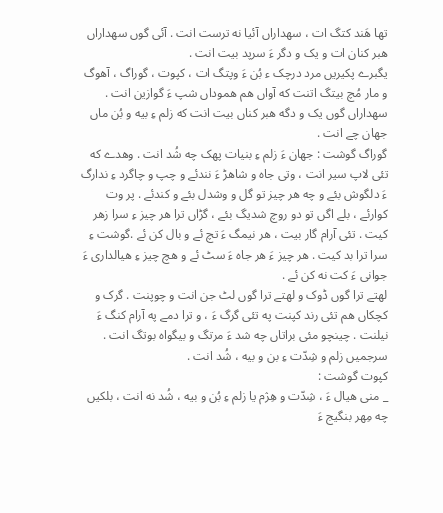تها هَند کتگ ات ، سهداراں آئیا نه ترست انت . آئی گوں سهداراں هبر کنان ات و یک و دگر ءَ سرپد بیت انت .
یگبرے پکیریں مرد درچک ء بُن ءَ وپتگ ات ، کپوت ، گوراگ ، آهوگ و مار مُچ بیتگ اتنت که آواں هم هموداں شپ ءَ گوازین انت . سهداراں گوں یک و دگه هبر کناں بیت انت که زلم ءِ بیه و بُن ماں جهان چے انت .
گوراگ گوشت : جهان ءَ زلم ءِ بنیات پهک چه شُد انت . وهدے که تئی لاپ سیر انت ، وتی جاه و شاهڑ ءَ نندئے و چپ و چاگرد ءِ ندارگ ءَ دلگوش بئے و چه هر چیز تو گل و وشدل بئے و کندئے . پر وت کوارئے ، بلے اگں تو دو روچ شدیگ بئے ، گڑاں ترا هر چیز ءِ سرا زهر کیت . تئی آرام گار بیت ، هر نیمگ ءَ تچ ئے و بال کن ئے .گوشت ءِ سرا ترا بد کیت . هر چیز ءَ هر جاه ءَ سٹ ئے و هچ چیز ءِ هیالداری ءَ جوانی ءَ کت نه کن ئے .
لهتے ترا گوں ڈوک و لهتے ترا گوں لٹ جن انت و چوپنت . گرک و کچکاں هم تئی رند کپنت په تئی گرگ ءَ ، و ترا دمے په آرام کنگ ءَ نیلنت . چینچو مئی براتاں چه شد ءَ مرتگ و بیگواه بوتگ انت . سرجمیں زلم و شِدّت ءِ بن و بیه ، شُد انت .
کپوت گوشت :
_ منی هیال ءَ ، شِدّت و هِژم یا زلم ءِ بُن و بیه ، شُد نه انت ، بلکیں چه مِهر بنگیج ءَ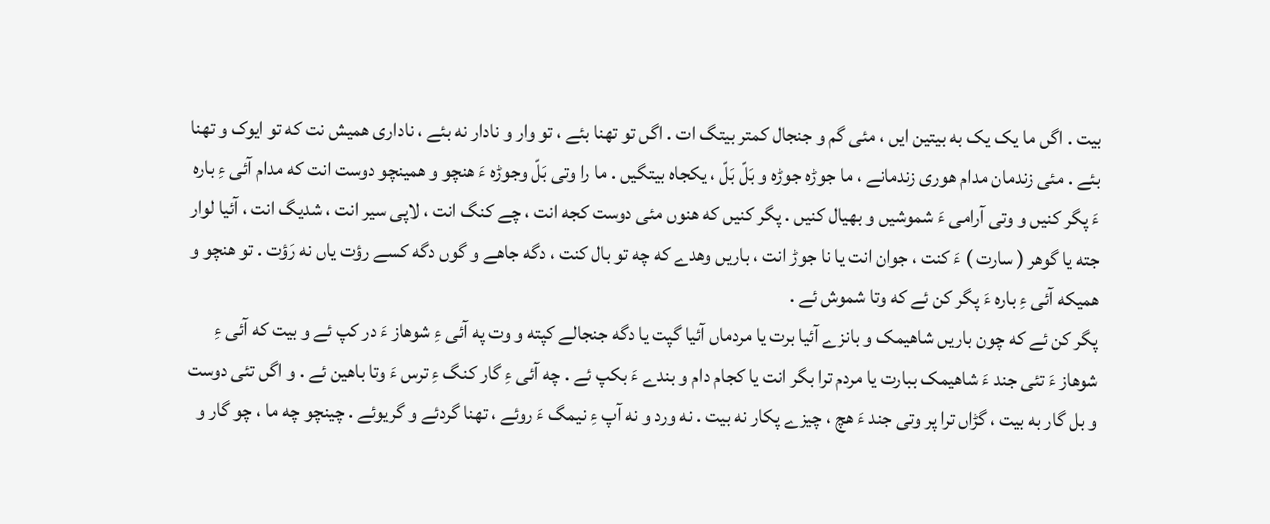بیت . اگں ما یک یک به بیتین ایں ، مئی گم و جنجال کمتر بیتگ ات . اگں تو تهنا بئے ، تو وار و نادار نه بئے ، ناداری همیش نت که تو ایوک و تهنا بئے . مئی زندمان مدام هوری زندمانے ، ما جوڑه جوڑه و بَلّ بَلّ ، یکجاه بیتگیں . ما را وتی بَلّ وجوڑه ءَ هنچو و همینچو دوست انت که مدام آئی ءِ باره ءَ پگر کنیں و وتی آرامی ءَ شموشیں و بهیال کنیں . پگر کنیں که هنوں مئی دوست کجه انت ، چے کنگ انت ، لاپی سیر انت ، شدیگ انت ، آئیا لوار جته یا گوهر ( سارت ) ءَ کنت ، جوان انت یا نا جوڑ انت ، باریں وهدے که چه تو بال کنت ، دگه جاهے و گوں دگه کسے رؤت یاں نه رَؤت . تو هنچو و همیکه آئی ءِ باره ءَ پگر کن ئے که وتا شموش ئے .
پگر کن ئے که چون باریں شاهیمک و بانزے آئیا برت یا مردماں آئیا گپت یا دگه جنجالے کپته و وت په آئی ءِ شوهاز ءَ در کپ ئے و بیت که آئی ءِ شوهاز ءَ تئی جند ءَ شاهیمک ببارت یا مردم ترا بگر انت یا کجام دام و بندے ءَ بکپ ئے . چه آئی ءِ گار کنگ ءِ ترس ءَ وتا باهین ئے . و اگں تئی دوست و بل گار به بیت ، گڑاں ترا پر وتی جند ءَ هچ ، چیزے پکار نه بیت . نه ورد و نه آپ ءِ نیمگ ءَ روئے ، تهنا گردئے و گریوئے . چینچو چه ما ، چو گار و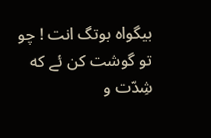بیگواه بوتگ انت ! چو تو گوشت کن ئے که شِدّت و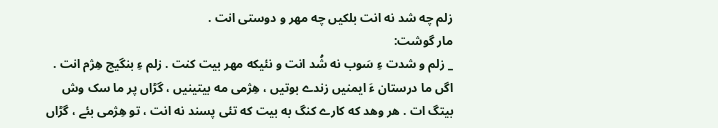زلم چه شد نه انت بلکیں چه مهر و دوستی انت .
مار گوشت:
_ زلم و شدت ءِ سَوب نه شُد انت و نئیکه مهر بیت کنت . زلم ءِ بنگیج هِژم انت . اگں ما درستان ءَ ایمنیں زندے بوتیں ، هِژمی مه بیتینیں ، گڑاں پر ما سک وش بیتگ ات . هر وهد که کارے کنگ به بیت که تئی پسند نه انت ، تو هِژمی بئے ، گڑاں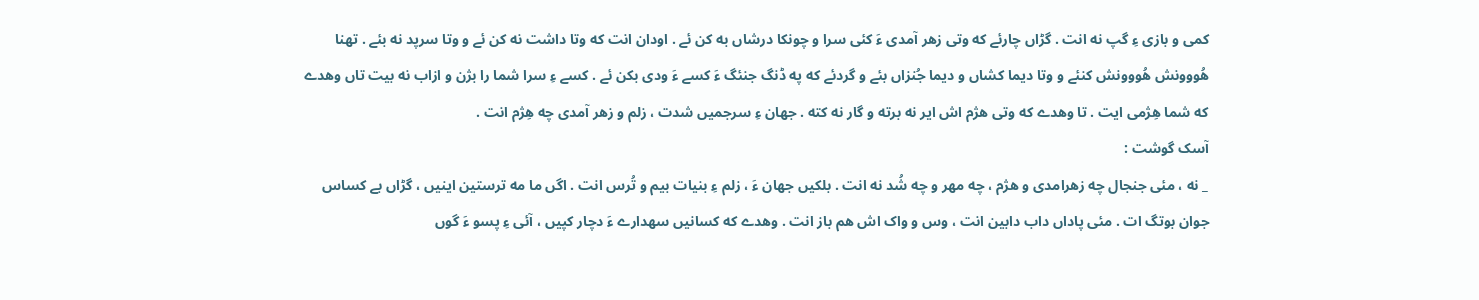کمی و بازی ءِ گپ نه انت . گڑاں چارئے که وتی زهر آمدی ءَ کئی سرا و چونکا درشاں به کن ئے . اودان انت که وتا داشت نه کن ئے و وتا سرپد نه بئے . تهنا هُووونش هُووونش کنئے و وتا دیما کشاں و دیما جُنزاں بئے و گردئے که په ڈنگ جنئگ ءَ کسے ءَ ودی بکن ئے . کسے ءِ سرا شما را بژن و ازاب نه بیت تاں وهدے که شما هِژمی ایت . تا وهدے که وتی هژم اش ایر نه برته و گار نه کته . جهان ءِ سرجمیں شدت ، زلم و زهر آمدی چه هِژم انت .
آسک گوشت :
_ نه ، مئی جنجال چه زهرامدی و هژم ، چه مهر و چه شُد نه انت . بلکیں جهان ءَ ، زلم ءِ بنیات بیم و تُرس انت . اگں ما مه ترستین اینیں ، گڑاں بے کساس جوان بوتگ ات . مئی پاداں داب دابین انت ، وس و واک اش هم باز انت . وهدے که کسانیں سهدارے ءَ دچار کپیں ، آئی ءِ پسو ءَ گوں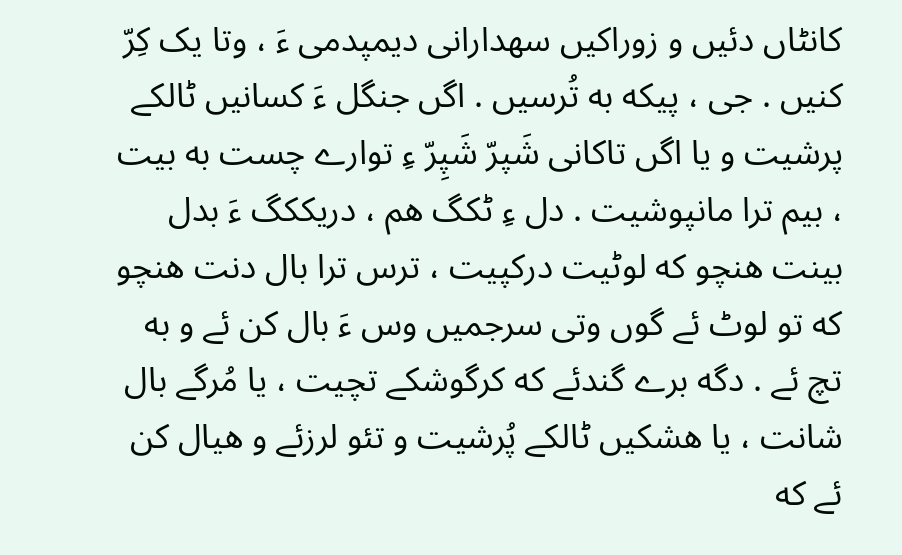کانٹاں دئیں و زوراکیں سهدارانی دیمپدمی ءَ ، وتا یک کِرّ کنیں . جی ، پیکه به تُرسیں . اگں جنگل ءَ کسانیں ٹالکے پرشیت و یا اگں تاکانی شَپرّ شَپِرّ ءِ توارے چست به بیت ، بیم ترا مانپوشیت . دل ءِ ٹکگ هم ، دریککگ ءَ بدل بینت هنچو که لوٹیت درکپیت ، ترس ترا بال دنت هنچو که تو لوٹ ئے گوں وتی سرجمیں وس ءَ بال کن ئے و به تچ ئے . دگه برے گندئے که کرگوشکے تچیت ، یا مُرگے بال شانت ، یا هشکیں ٹالکے پُرشیت و تئو لرزئے و هیال کن ئے که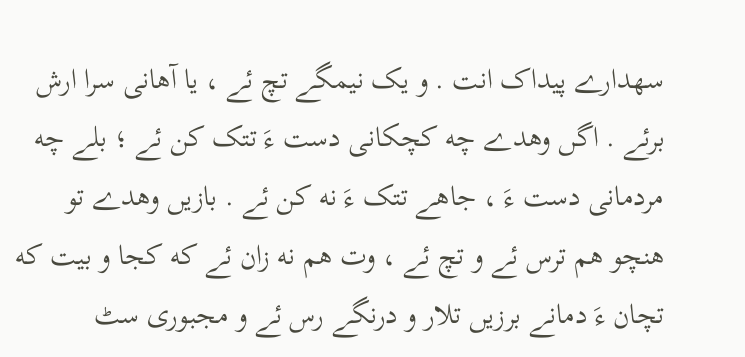سهدارے پیداک انت . و یک نیمگے تچ ئے ، یا آهانی سرا ارش برئے . اگں وهدے چه کچکانی دست ءَ تتک کن ئے ؛ بلے چه مردمانی دست ءَ ، جاهے تتک ءَ نه کن ئے . بازیں وهدے تو هنچو هم ترس ئے و تچ ئے ، وت هم نه زان ئے که کجا و بیت که تچان ءَ دمانے برزیں تلار و درنگے رس ئے و مجبوری سٹ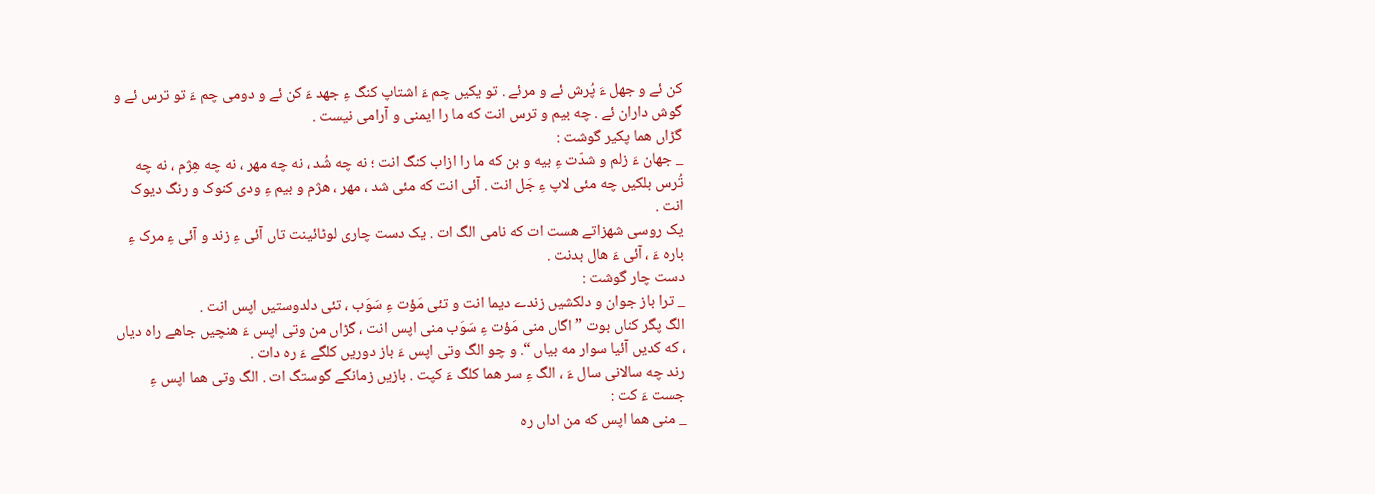کن ئے و جهل ءَ پُرش ئے و مرئے . تو یکیں چم ءَ اشتاپ کنگ ءِ جهد ءَ کن ئے و دومی چم ءَ تو ترس ئے و گوش داران ئے . چه بیم و ترس انت که ما را ایمنی و آرامی نیست .
گڑاں هما پکیر گوشت :
_ جهان ءَ زلم و شدّت ءِ بیه و بن که ما را ازاب کنگ انت ؛ نه چه شُد ، نه چه مهر ، نه چه هِژم ، نه چه تُرس بلکیں چه مئی لاپ ءِ جَل انت . آئی انت که مئی شد ، مهر ، هژم و بیم ءِ ودی کنوک و رنگ دیوک انت .
یک روسی شهزاتے هست ات که نامی الگ ات . یک دست چاری لوٹائینت تاں آئی ءِ زند و آئی ءِ مرک ءِ باره ءَ ، آئی ءَ هال بدنت .
دست چار گوشت :
_ ترا باز جوان و دلکشیں زندے دیما انت و تئی مَؤت ءِ سَوَب ، تئی دلدوستیں اپس انت .
الگ پگر کناں بوت ” اگاں منی مَؤت ءِ سَوَب منی اپس انت ، گڑاں من وتی اپس ءَ هنچیں جاهے راه دیاں ، که کدیں آئیا سوار مه بیاں “. و چو الگ وتی اپس ءَ باز دوریں کلگے ءَ ره دات .
رند چه سالانی سال ءَ ، الگ ءِ سر هما کلگ ءَ کپت . بازیں زمانگے گوستگ ات . الگ وتی هما اپس ءِ جست ءَ کت :
_ منی هما اپس که من اداں ره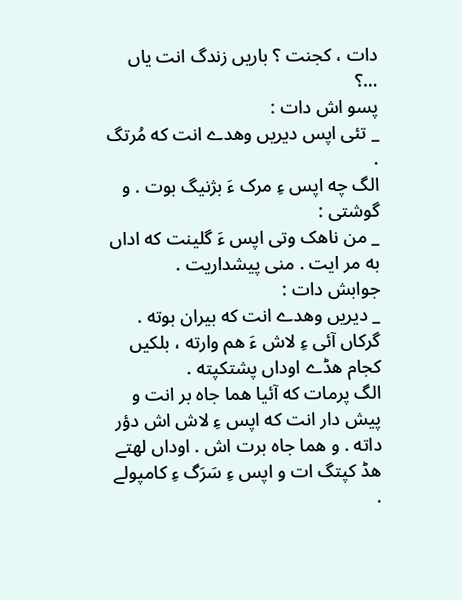دات ، کجنت ؟ باریں زندگ انت یاں …؟
پسو اش دات :
_ تئی اپس دیریں وهدے انت که مُرتگ .
الگ چه اپس ءِ مرک ءَ بژنیگ بوت . و گوشتی :
_ من ناهک وتی اپس ءَ گلینت که اداں به مر ایت . منی پیشداریت .
جوابش دات :
_ دیریں وهدے انت که بیران بوته . گرکاں آئی ءِ لاش ءَ هم وارته ، بلکیں کجام هڈے اوداں پشتکپته .
الگ پرمات که آئیا هما جاه بر انت و پیش دار انت که اپس ءِ لاش اش دؤر داته . و هما جاه برت اش . اوداں لهتے هڈ کپتگ ات و اپس ءِ سَرَگ ءِ کامپولے .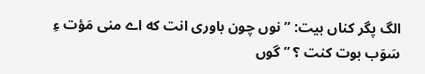الگ پگر کناں بیت: ” نوں چون باوری انت که اے منی مَؤت ءِ سَوَب بوت کنت ؟ ” گوں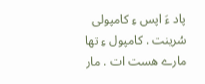پاد ءَ اپس ءِ کامپولی سُرینت . کامپول ءِ تها مارے هست ات . مار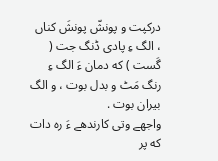درکپت و پونشّ پونشَ کناں ، الگ ءِ پادی ڈنگ جت ( گَست ) که دمان ءَ الگ ءِ رنگ مَٹ و بدل بوت ، و الگ بیران بوت .
واجهے وتی کارندهے ءَ ره دات که پر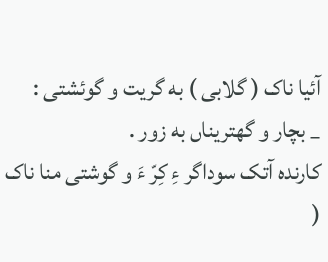آئیا ناک ( گلابی ) به گریت و گوئشتی :
_ بچار و گهتریناں به زور .
کارنده آتک سوداگر ءِ کِرّ ءَ و گوشتی منا ناک (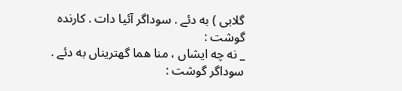گلابی ) به دئے . سوداگر آئیا دات . کارنده گوشت :
_ نه چه ایشاں ، منا هما گهتریناں به دئے .
سوداگر گوشت :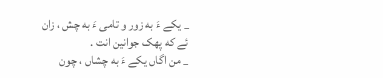_ یکے ءَ به زور و تامی ءَ به چش ، زان ئے که پهک جوانین انت .
_ من اگاں یکے ءَ به چشاں ، چون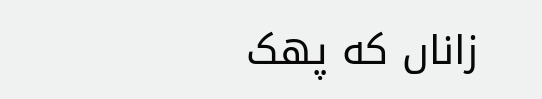زاناں که پهک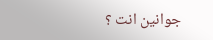جوانین انت ؟